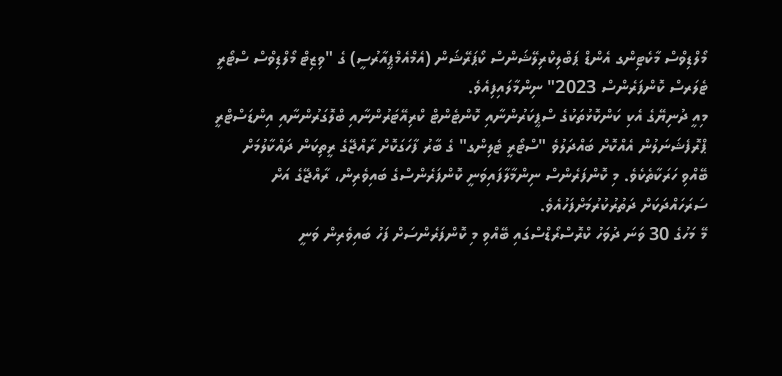މޯލްޑިވްސް މާކެޓިންގ އެންޑް ޕަބްލިކްރިލޭޝަންސް ކޯޕަރޭޝަން (އެމްއެމްޕީއާރުސީ) ގެ "ވިޒިޓް މޯލްޑިވްސް ސްޓޯރީ ޓެލަރސް ކޮންފަރެންސް 2023" ނިންމާލައިފިއެވެ.
މިއީ ދުނިޔޭގެ އެކި ކަންކޮޅުތަކުގެ ސްޕީކަރުންނާއި ކޮންޓެންޓް ކްރިއޭޓަރުންނާއި ބްލޮގަރުންނާއި އިންޑަސްޓްރީ ޕްރޮފެޝަނަލުން އެއްކޮށް ބައްދަލުވެ "ސްޓޯރީ ޓެލިންގ" ގެ ބާރު ފާހަގަކޮށް ރާއްޖޭގެ ރީތިކަން ދައްކާލުމަށް ބޭއްވި ހަރަކާތެކެވެ. މި ކޮންފަރެންސް ނިންމާލާފައިވަނީ ކޮންފަރެންސްގެ ބައިވެރިން، ރާއްޖޭގެ އަށް ސަރަހައްދަކަށް ދަތުރުކުރުމަށްފަހުއެވެ.
މޭ މަހުގެ 30 ވަނަ ދުވަހު ކްރޮސްރޯޑްސްގައި ބޭއްވި މި ކޮންފަރެންސަށް ފަހު ބައިވެރިން ވަނީ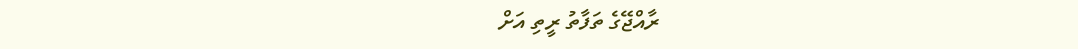ރާއްޖޭގެ ތަފާތު ރީތި އަށް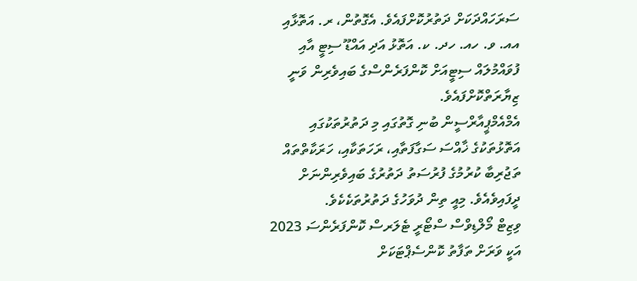ސަރަހައްދަކަށް ދަތުރުކޮށްފައެވެ. އެގޮތުން، ރ. އަތޮޅާއި އއ. ވ. ހއ. ހދ. ކ. އަތޮޅު އަދި އައްޑޫ ސިޓީ އާއި ފުވައްމުލައް ސިޓީއަށް ކޮންފަރެންސްގެ ބައިވެރިން ވަނީ ޒިޔާރަތްކޮށްފައެވެ.
އެމްއެމްޕީއާރްސީން ބުނި ގޮތުގައި މި ދަތުރުތަކުގައި އަތޮޅުތަކުގެ ޚާއްސަ ސަގާފަތާއި، ރަހަތަކާއި، ހަރަކާތްތައް ތަޖުރިބާ ކުރުމުގެ ފުރުސަތު ދަތުރުގެ ބައިވެރިންނަށް ދީފައިވެއެވެ. މިއީ ތިން ދުވަހުގެ ދަތުރުތަކެކެވެ.
ވިޒިޓް މޯލްޑިވްސް ސްޓޯރީ ޓެލަރސް ކޮންފަރެންސަ 2023 އަކީ ވަރަށް ތަފާތު ކޮންސެޕްޓަކަށް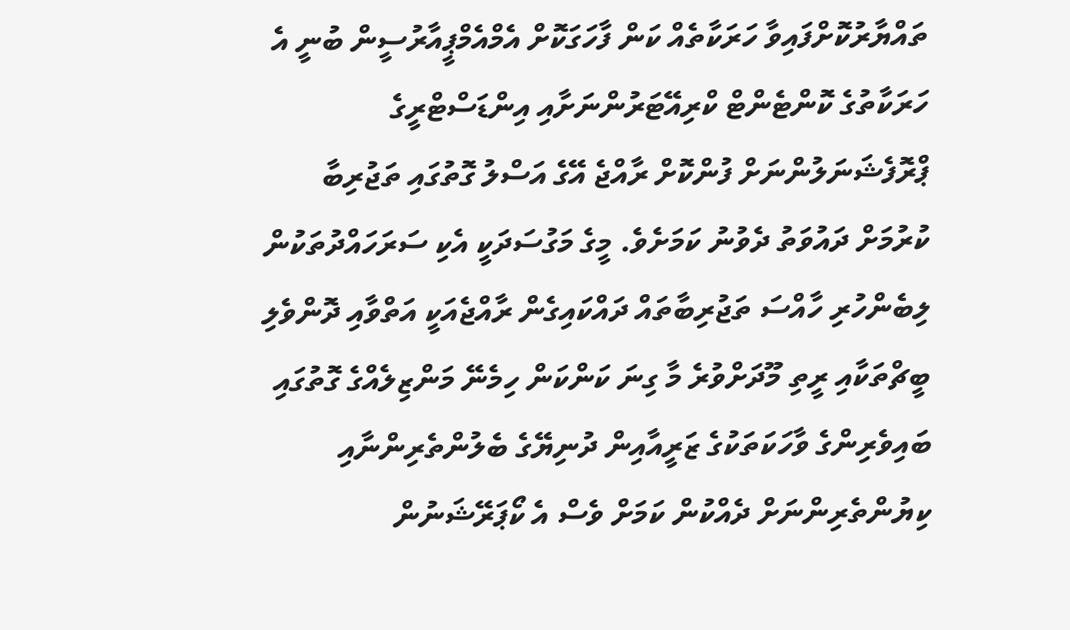ތައްޔާރުކޮށްފައިވާ ހަރަކާތެއް ކަން ފާހަގަކޮށް އެމްއެމްޕީއާރުސީން ބުނީ އެ ހަރަކާތުގެ ކޮންޓެންޓް ކްރިއޭޓަރުންނަށާއި އިންޑަސްޓްރީގެ ޕްރޮފެޝަނަލުންނަށް ފުންކޮށް ރާއްޖެ އޭގެ އަސްލު ގޮތުގައި ތަޖުރިބާ ކުރުމަށް ދައުވަތު ދެވުނު ކަމަށެވެ. މީގެ މަގުސަދަކީ އެކި ސަރަހައްދުތަކުން ލިބެންހުރި ހާއްސަ ތަޖުރިބާތައް ދައްކައިގެން ރާއްޖެއަކީ އަތްވާއި ދޮންވެލި ބީޗްތަކާއި ރީތި މޫދަށްވުރެ މާ ގިނަ ކަންކަން ހިމެނޭ މަންޒިލެއްގެ ގޮތުގައި ބައިވެރިންގެ ވާހަކަތަކުގެ ޒަރީއާއިން ދުނިޔޭގެ ބެލުންތެރިންނާއި ކިޔުންތެރިންނަށް ދެއްކުން ކަމަށް ވެސް އެ ކޯޕަރޭޝަނުން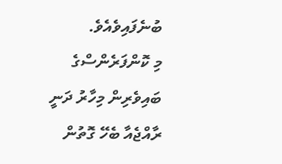ބުނެފައިވެއެވެ.
މި ކޮންފަރެންސްގެ ބައިވެރިން މިހާރު ދަނީ ރާއްޖެއާ ބެހޭ ގޮތުން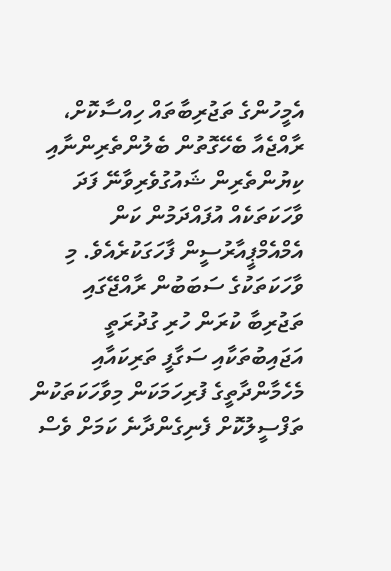އެމީހުންގެ ތަޖުރިބާތައް ހިއްސާކޮށް، ރާއްޖެއާ ބެހޭގޮތުން ބެލުންތެރިންނާއި ކިޔުންތެރިން ޝައުގުވެރިވާނޭ ފަދަ ވާހަކަތަކެއް އުފައްދަމުން ކަން އެމްއެމްޕީއާރުސީން ފާހަގަކުރެއެވެ. މި ވާހަކަތަކުގެ ސަބަބުން ރާއްޖޭގައި ތަޖުރިބާ ކުރަން ހުރި ގުދުރަތީ އަޖައިބުތަކާއި ސަގާފީ ތަރިކައާއި މެހެމާންދާތީގެ ފުރިހަމަކަން މިވާހަކަތަކުން ތަފްސީލުކޮށް ފެނިގެންދާނެ ކަމަށް ވެސް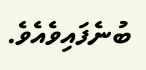ބުނެފައިވެއެވެ.